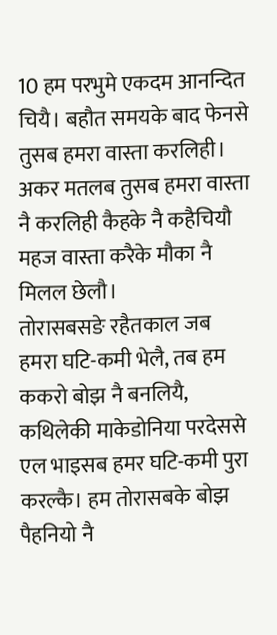10 हम परभुमे एकदम आनन्दित चियै। बहौत समयके बाद फेनसे तुसब हमरा वास्ता करलिही। अकर मतलब तुसब हमरा वास्ता नै करलिही कैहके नै कहैचियौ महज वास्ता करैके मौका नै मिलल छेलौ।
तोरासबसङे रहैतकाल जब हमरा घटि-कमी भेलै, तब हम ककरो बोझ नै बनलियै, कथिलेकी माकेडोनिया परदेससे एल भाइसब हमर घटि-कमी पुरा करल्कै। हम तोरासबके बोझ पैहनियो नै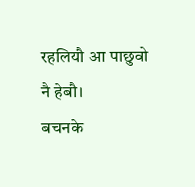रहलियौ आ पाछुवो नै हेबौ।
बचनके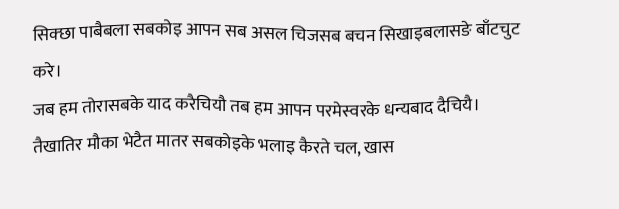सिक्छा पाबैबला सबकोइ आपन सब असल चिजसब बचन सिखाइबलासङे बाँटचुट करे।
जब हम तोरासबके याद करैचियौ तब हम आपन परमेस्वरके धन्यबाद दैचियै।
तैखातिर मौका भेटैत मातर सबकोइके भलाइ कैरते चल, खास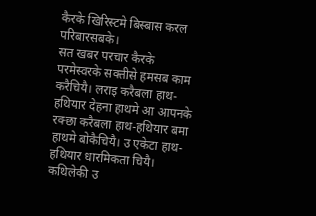कैरके खिरिस्टमे बिस्बास करल परिबारसबके।
सत खबर परचार कैरके परमेस्वरके सक्तीसे हमसब काम करैचियै। लराइ करैबला हाथ-हथियार देहना हाथमे आ आपनके रक्छा करैबला हाथ-हथियार बमा हाथमे बोकैचियै। उ एकेटा हाथ-हथियार धारमिकता चियै।
कथिलेकी उ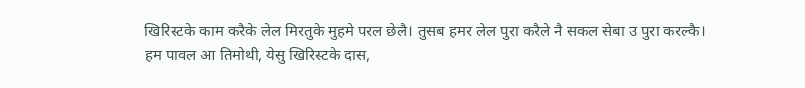खिरिस्टके काम करैके लेल मिरतुके मुहमे परल छेलै। तुसब हमर लेल पुरा करैले नै सकल सेबा उ पुरा करल्कै।
हम पावल आ तिमोथी, येसु खिरिस्टके दास,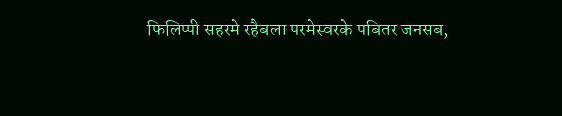फिलिप्पी सहरमे रहैबला परमेस्वरके पबितर जनसब,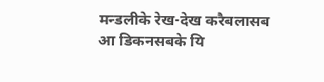मन्डलीके रेख-देख करैबलासब आ डिकनसबके यि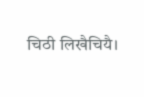चिठी लिखैचियै।